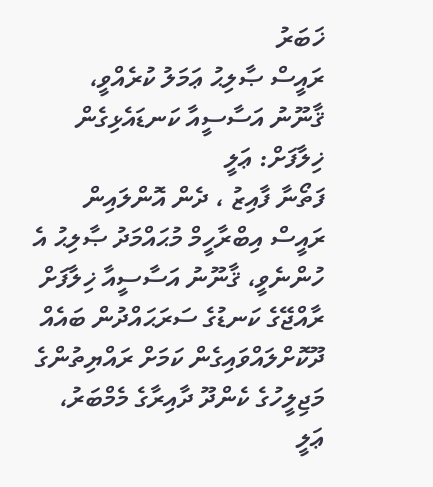ޚަބަރު
ރައީސް ޞާލިޙު ޢަމަލު ކުރެއްވީ، ޤާނޫނު އަސާސީއާ ކަނޑައެޅިގެން ޚިލާފަށް: ޢަލީ
ފަތޯނާ ފާއިޒު ، ދެން އޮންލައިން
ރައީސް އިބްރާހީމް މުޙައްމަދު ޞާލިޙު އެ ހުންނެވީ، ޤާނޫނު އަސާސީއާ ޚިލާފަށް ރާއްޖޭގެ ކަނޑުގެ ސަރަޙައްދުން ބައެއް ދޫކޮށްލައްވައިގެން ކަމަށް ރައްޔިތުންގެ މަޖިލީހުގެ ކެންދޫ ދާއިރާގެ މެމްބަރު، ޢަލީ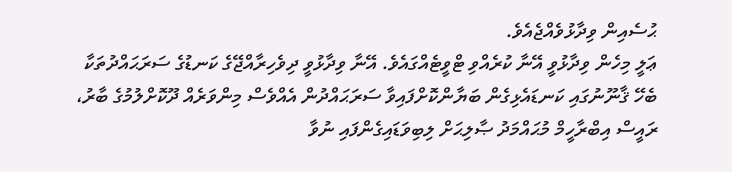ޙުސެއިން ވިދާޅުވެއްޖެއެވެ.
ޢަލީ މިހެން ވިދާޅުވީ އޭނާ ކުރެއްވި ޓްވީޓެއްގައެވެ. އޭނާ ވިދާޅުވީ ދިވެހިރާއްޖޭގެ ކަނޑުގެ ސަރަޙައްދުތަކާ ބެހޭ ޤާނޫނުގައި ކަނޑައެޅިގެން ބަޔާންކޮށްފައިވާ ސަރަޙައްދުން އެއްވެސް މިންވަރެއް ދޫކޮށްލުމުގެ ބާރު، ރައީސް އިބްރާހީމް މުޙައްމަދު ޞާލިޙަށް ލިބިވަޑައިގެންފައި ނުވާ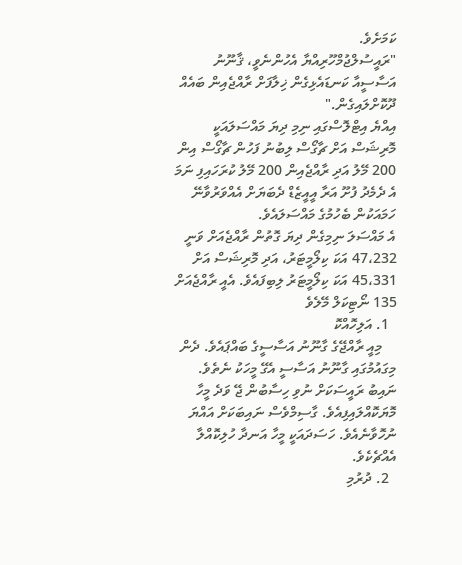ކަމަށެވެ.
"ރައީސުލްޖުމްހޫރިއްޔާ އެހުންނެވީ، ޤާނޫނު އަސާސީއާ ކަނޑައެޅިގެން ޚިލާފަށް ރާއްޖެއިން ބައެއް ދޫކޮށްލައިގެން."
އިއްޔެ އިޓްލޮސްގައި ނިމި ދިޔަ މައްސަލައަކީ މޮރިޝަސް އަށް ޗާގޯސް ލިބުނު ފަހުން ޗާގޯސް އިން 200 މޭލު އަދި ރާއްޖެއިން 200 މޭލު ކުރަހައިފި ނަމަ އެ ދެމެދު ފުށޫ އަރާ އީއީޒެޑް ދެބަޔަށް އެއްވަރުވާނޭ ހަމައަކުން ބެހުމުގެ މައްސަލައެވެ.
އެ މައްސަލަ ނިމިގެން ދިޔަ ގޮތުން ރާއްޖެއަށް ވަނީ 47،232 އަކަ ކިލޯމީޓަރު، އަދި މޮރިޝަސް އަށް 45،331 އަކަ ކިލޯމީޓަރު ލިބިފައެވެ. އެއީ ރާއްޖެއަށް 135 ނޯޓިކަލް މޭލެވެ
  1. އަލިހޮއްކޮ
    މިއީ ރާއްޖޭގެ ގާނޫނު އަސާސީގެ ބައްޕައެވެ. ދެން މިގައުމުގައި ގާނޫނު އަސާސީ އެގޭ މީހަކު ނެތެވެ. ނައިބު ރައީސަކަށް ނުވި ހިސާބުން ޖޭ ވަދެ މީހާ މޮޔަކޮއްލައިފިއެވެ. ގާސިމްވެސް ނައިބަކަށް އައްޔަ ނުހޮވާނެއެވެ. ހަސަދައަކީ މީހާ އަނދާ ހުލިކޮއްލާ އެއްޗެކެވެ.
  2. ދުރުމި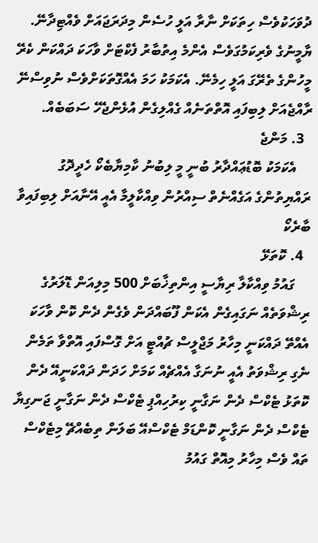ދުވަހަކުވެސް ހިތަކަށް ނާރާ އަލީ ހުސެން މިދަރަޖައަށް ވެއްޓިދާނޭ. ޔާމީނުގެ ވެރިކަމުގަވެސް އެންމެ އިތުބާރު ފެކްޓަށް ވާހަކަ ދައްކަން ކެރޭ މީހުންގެ ތެރޭގަ އަލީ ހިމެނޭ. އެކަމަކު ހަމަ އެއްގޮތަކަށްވެސް ނުވިސްނޭ ރާއްޖެއަށް ލިބިފައި އޮތްތަނެއް ގެއްލިގެން އުޅެންޖެހޭ ސަބަބެއް.
  3. މަންޖެ
    އެކަމަކު ބޮޑުޢައްދާރު ބުނީ މީ ލިބުނު ކާމިޔާބެކޯ ހެދީދޮގު ރައްޔިތުންގެ އަގެއްނެތް ސިއްރުން ވިއްކާލީމާ އެއީ އޭނާއަށް ލިބިފައިވާ ބާރެކޯ
  4. ކޮތަޅޭ
    ގައުމު ވިއްކާލާ ރިޔާސީ އިންތިޚާބަށް 500 މިލިއަން ޑޮލަރުގެ ރިޝްވަތެއް ނަގައިގެން އެކަން ފޫބައްދަން ވެގެން ދެން ކޮން ވާހަކަ އެއްތޭ ދައްކަނީ މިހާރު މަޖްލީސް ޗުއްޓީ އަށް ގޮސްފައި އޮތްވާ ތަމެން ނެގި ރިޝްވަތު އެއީ ނުނަގާ އެއްޗެއް ކަމަށް ހަދަން ދައްކަނީއޭ ދެން ކޮތަޅު ޓެކްސް ދެން ނަގާނީ ކިރުހިއްޕި ޓެކްސް ދެން ނަގާނީ ޖަނގިޔާ ޓެކްސް ދެން ނަގާނީ ކޮންޑަމް ޓެކްސްއޭ ބަލަން ތިބެއްޗޭ މިޓެކްސް ތައް ވެސް މިހާރު މިއޮތް ގައުމު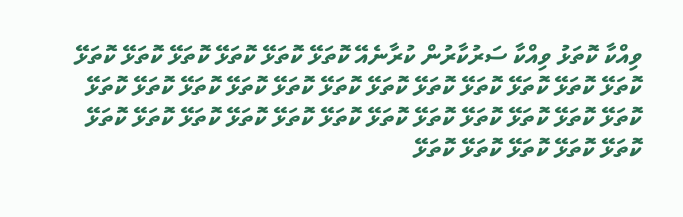ވިއްކާ ކޮތަޅު ވިއްކާ ސަރުކާރުން ކުރާނެއޭ ކޮތަޅޭ ކޮތަޅޭ ކޮތަޅޭ ކޮތަޅޭ ކޮތަޅޭ ކޮތަޅޭ ކޮތަޅޭ ކޮތަޅޭ ކޮތަޅޭ ކޮތަޅޭ ކޮތަޅޭ ކޮތަޅޭ ކޮތަޅޭ ކޮތަޅޭ ކޮތަޅޭ ކޮތަޅޭ ކޮތަޅޭ ކޮތަޅޭ ކޮތަޅޭ ކޮތަޅޭ ކޮތަޅޭ ކޮތަޅޭ ކޮތަޅޭ ކޮތަޅޭ ކޮތަޅޭ ކޮތަޅޭ ކޮތަޅޭ ކޮތަޅޭ ކޮތަޅޭ ކޮތަޅޭ ކޮތަޅޭ ކޮތަޅޭ ކޮތަޅޭ ކޮތަޅޭ ކޮތަޅޭ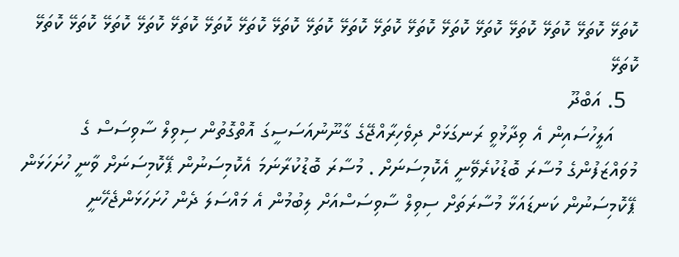ކޮތަޅޭ ކޮތަޅޭ ކޮތަޅޭ ކޮތަޅޭ ކޮތަޅޭ ކޮތަޅޭ ކޮތަޅޭ ކޮތަޅޭ ކޮތަޅޭ ކޮތަޅޭ ކޮތަޅޭ ކޮތަޅޭ ކޮތަޅޭ ކޮތަޅޭ ކޮތަޅޭ ކޮތަޅޭ ކޮތަޅޭ ކޮތަޅޭ ކޮތަޅޭ
  5. އަބްދޫ
    އަލީހުސައިން އެ ވިދާޅުވީ ރަނގަޅަށް ދިވެހިރާއްޖޭގެ ގާނޫނުއަސަސީގަ އޮތްގޮތުން ސިވިލް ސާވިސަސް ގެ މުވައްޒަފުންގެ މުސާރަ ބޮޑުކުރެވޭނީ އެކޮމިސަނަށް . މުސާރަ ބޮޑުކުރާނަމަ އެކޮމިސަނުން ޕޭކޮމިސަނަށް ވާނީ ހުށަހަޅަން ޕޭކޮމިސަނުން ކަނޑައަޅާ މުސާރަތަށް ސިވިލް ސާވިސަސްއަށް ލިބުމުން އެ މައްސަލަ ދެން ހުށަހަޅަންޖެހޭނީ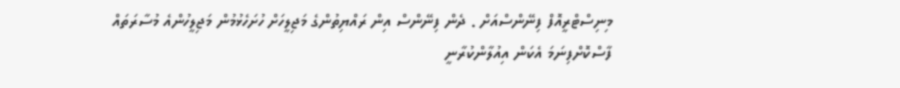މިނިސްޓްރީއޮފް ފިނޭންސްއަށް . ދެން ފިނޭންސް އިން ރައްޔިތުންގެ މަޖިލީހަށް ހުށަހެޅުމުން މަޖިލީހުންއެ މުސާރަތައް ފާސްކޮށްފިނަމަ އެކަން އިއުލާންކުރާނީ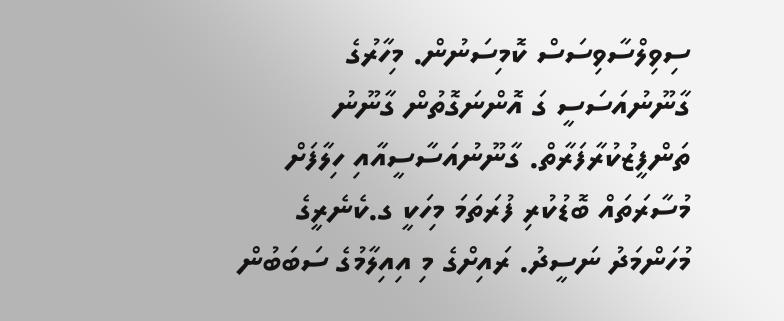ސިވިލްސާވިސަސް ކޮމިސަނުން. މިހާރުގެ ގާނޫނުއަސަސީ ގަ އޮންނަގޮތުން ގާނޫނު ތަންފީޒުކުރާފަރާތް. ގާނޫނުއަސާސީއާއި ހިލާފަށް މުސާރަތައް ބޮޑުކުރި ފުރަތަމަ މިހަކީ ގ.ކެނެރީގެ މުހަންމަދު ނަސީދު. ރައިށްގެ މި އިއިލާމުގެ ސަބަބުން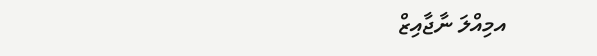އމިއްލަ ނާޖާއިޒް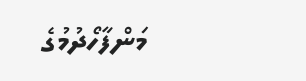މަންފާހޯދުމުގެ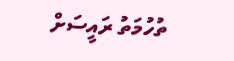ތުހުމަތު ރައީސަށް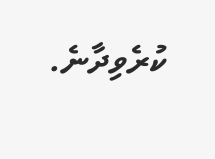ކުރެވިދާނެ.